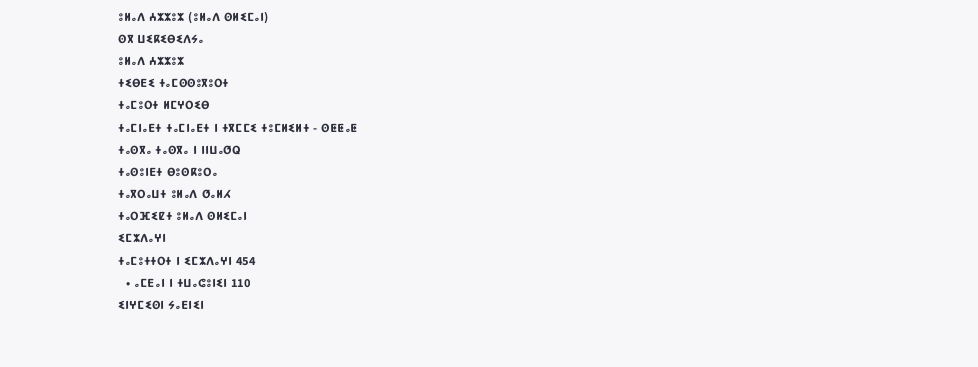ⵓⵍⴰⴷ ⵄⵣⵣⵓⵣ (ⵓⵍⴰⴷ ⵙⵍⵉⵎⴰⵏ)
ⵙⴳ ⵡⵉⴽⵉⴱⵉⴷⵢⴰ
ⵓⵍⴰⴷ ⵄⵣⵣⵓⵣ
ⵜⵉⴱⴹⵉ ⵜⴰⵎⵙⵙⵓⴳⵓⵔⵜ
ⵜⴰⵎⵓⵔⵜ ⵍⵎⵖⵔⵉⴱ
ⵜⴰⵎⵏⴰⴹⵜ ⵜⴰⵎⵏⴰⴹⵜ ⵏ ⵜⴳⵎⵎⵉ ⵜⵓⵎⵍⵉⵍⵜ - ⵙⵟⵟⴰⵟ
ⵜⴰⵙⴳⴰ ⵜⴰⵙⴳⴰ ⵏ ⵏⵏⵡⴰⵚⵕ
ⵜⴰⵙⵓⵏⴹⵜ ⴱⵓⵙⴽⵓⵔⴰ
ⵜⴰⴳⵔⴰⵡⵜ ⵓⵍⴰⴷ ⵚⴰⵍⵃ
ⵜⴰⵔⴼⵉⵇⵜ ⵓⵍⴰⴷ ⵙⵍⵉⵎⴰⵏ
ⵉⵎⵣⴷⴰⵖⵏ
ⵜⴰⵎⵓⵜⵜⵔⵜ ⵏ ⵉⵎⵣⴷⴰⵖⵏ 454
  • ⴰⵎⴹⴰⵏ ⵏ ⵜⵡⴰⵛⵓⵏⵉⵏ 110
ⵉⵏⵖⵎⵉⵙⵏ ⵢⴰⴹⵏⵉⵏ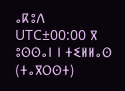ⴰⴽⵓⴷ UTC±00:00 ⴳ ⵓⵙⵙⴰⵏ ⵏ ⵜⵉⵍⵍⴰⵙ (ⵜⴰⴳⵔⵙⵜ)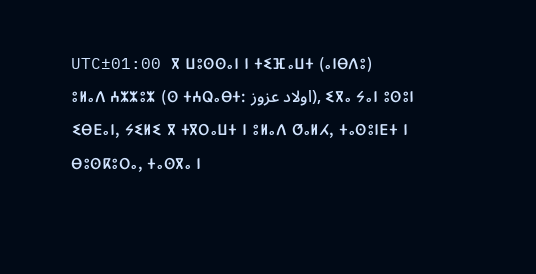UTC±01:00 ⴳ ⵡⵓⵙⵙⴰⵏ ⵏ ⵜⵉⴼⴰⵡⵜ (ⴰⵏⴱⴷⵓ)
ⵓⵍⴰⴷ ⵄⵣⵣⵓⵣ (ⵙ ⵜⵄⵕⴰⴱⵜ: اولاد عزوز), ⵉⴳⴰ ⵢⴰⵏ ⵓⵙⵓⵏ ⵉⴱⴹⴰⵏ, ⵢⵉⵍⵉ ⴳ ⵜⴳⵔⴰⵡⵜ ⵏ ⵓⵍⴰⴷ ⵚⴰⵍⵃ, ⵜⴰⵙⵓⵏⴹⵜ ⵏ ⴱⵓⵙⴽⵓⵔⴰ, ⵜⴰⵙⴳⴰ ⵏ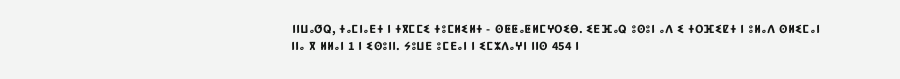ⵏⵏⵡⴰⵚⵕ, ⵜⴰⵎⵏⴰⴹⵜ ⵏ ⵜⴳⵎⵎⵉ ⵜⵓⵎⵍⵉⵍⵜ - ⵙⵟⵟⴰⵟⵍⵎⵖⵔⵉⴱ. ⵉⴹⴼⴰⵕ ⵓⵙⵓⵏ ⴰⴷ ⵉ ⵜⵔⴼⵉⵇⵜ ⵏ ⵓⵍⴰⴷ ⵙⵍⵉⵎⴰⵏ ⵏⵏⴰ ⴳ ⵍⵍⴰⵏ 1 ⵏ ⵉⵙⵓⵏⵏ. ⵢⵓⵡⴹ ⵓⵎⴹⴰⵏ ⵏ ⵉⵎⵣⴷⴰⵖⵏ ⵏⵏⵙ 454 ⵏ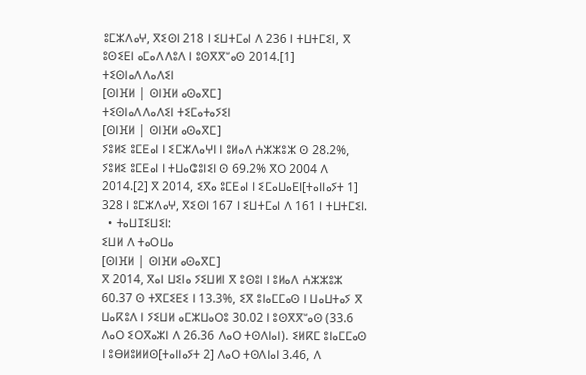ⵓⵎⵣⴷⴰⵖ, ⴳⵉⵙⵏ 218 ⵏ ⵉⵡⵜⵎⴰⵏ ⴷ 236 ⵏ ⵜⵡⵜⵎⵉⵏ, ⴳ ⵓⵙⵉⴹⵏ ⴰⵎⴰⴷⴷⵓⴷ ⵏ ⵓⵙⴳⴳⵯⴰⵙ 2014.[1]
ⵜⵉⵙⵏⴰⴷⴷⴰⴷⵉⵏ
[ⵙⵏⴼⵍ | ⵙⵏⴼⵍ ⴰⵙⴰⴳⵎ]
ⵜⵉⵙⵏⴰⴷⴷⴰⴷⵉⵏ ⵜⵉⵎⴰⵜⴰⵢⵉⵏ
[ⵙⵏⴼⵍ | ⵙⵏⴼⵍ ⴰⵙⴰⴳⵎ]
ⵢⵓⵍⵉ ⵓⵎⴹⴰⵏ ⵏ ⵉⵎⵣⴷⴰⵖⵏ ⵏ ⵓⵍⴰⴷ ⵄⵣⵣⵓⵣ ⵙ 28.2%, ⵢⵓⵍⵉ ⵓⵎⴹⴰⵏ ⵏ ⵜⵡⴰⵛⵓⵏⵉⵏ ⵙ 69.2% ⴳⵔ 2004 ⴷ 2014.[2] ⴳ 2014, ⵉⴳⴰ ⵓⵎⴹⴰⵏ ⵏ ⵉⵎⴰⵡⴰⴹⵏ[ⵜⴰⵏⵏⴰⵢⵜ 1] 328 ⵏ ⵓⵎⵣⴷⴰⵖ, ⴳⵉⵙⵏ 167 ⵏ ⵉⵡⵜⵎⴰⵏ ⴷ 161 ⵏ ⵜⵡⵜⵎⵉⵏ.
  • ⵜⴰⵡⵊⵉⵡⵉⵏ:
ⵉⵡⵍ ⴷ ⵜⴰⵔⵡⴰ
[ⵙⵏⴼⵍ | ⵙⵏⴼⵍ ⴰⵙⴰⴳⵎ]
ⴳ 2014, ⴳⴰⵏ ⵡⵉⵏⴰ ⵢⵉⵡⵍⵏ ⴳ ⵓⵙⵓⵏ ⵏ ⵓⵍⴰⴷ ⵄⵣⵣⵓⵣ 60.37 ⵙ ⵜⴳⵎⵉⴹⵉ ⵏ 13.3%, ⵉⴳ ⵓⵏⴰⵎⵎⴰⵙ ⵏ ⵡⴰⵡⵜⴰⵢ ⴳ ⵡⴰⴽⵓⴷ ⵏ ⵢⵉⵡⵍ ⴰⵎⵣⵡⴰⵔⵓ 30.02 ⵏ ⵓⵙⴳⴳⵯⴰⵙ (33.6 ⴷⴰⵔ ⵉⵔⴳⴰⵣⵏ ⴷ 26.36 ⴷⴰⵔ ⵜⵙⴷⵏⴰⵏ). ⵉⵍⴽⵎ ⵓⵏⴰⵎⵎⴰⵙ ⵏ ⵓⴱⵍⵓⵍⵍⵙ[ⵜⴰⵏⵏⴰⵢⵜ 2] ⴷⴰⵔ ⵜⵙⴷⵏⴰⵏ 3.46, ⴷ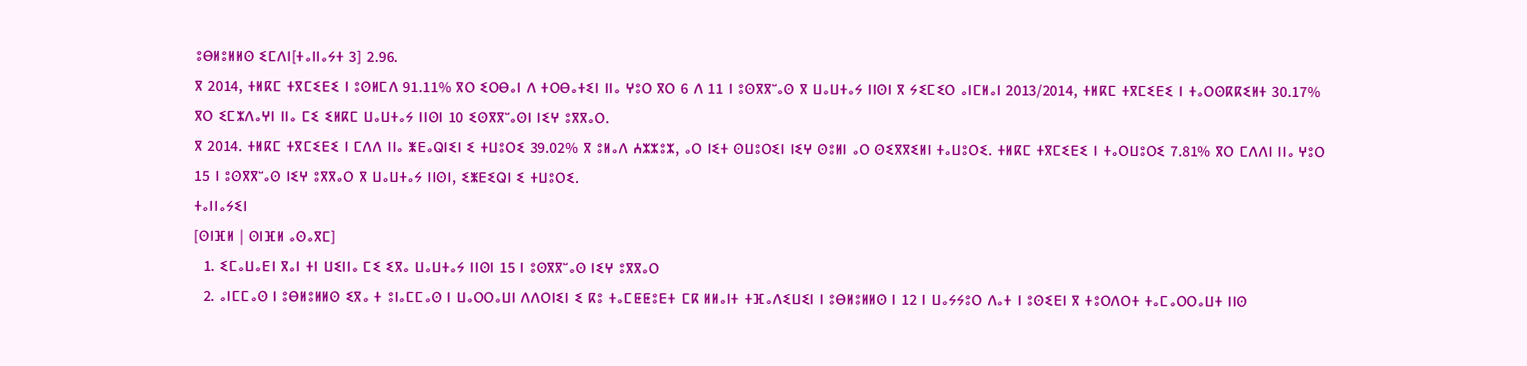ⵓⴱⵍⵓⵍⵍⵙ ⵉⵎⴷⵏ[ⵜⴰⵏⵏⴰⵢⵜ 3] 2.96.
ⴳ 2014, ⵜⵍⴽⵎ ⵜⴳⵎⵉⴹⵉ ⵏ ⵓⵙⵍⵎⴷ 91.11% ⴳⵔ ⵉⵔⴱⴰⵏ ⴷ ⵜⵔⴱⴰⵜⵉⵏ ⵏⵏⴰ ⵖⵓⵔ ⴳⵔ 6 ⴷ 11 ⵏ ⵓⵙⴳⴳⵯⴰⵙ ⴳ ⵡⴰⵡⵜⴰⵢ ⵏⵏⵙⵏ ⴳ ⵢⵉⵎⵉⵔ ⴰⵏⵎⵍⴰⵏ 2013/2014, ⵜⵍⴽⵎ ⵜⴳⵎⵉⴹⵉ ⵏ ⵜⴰⵔⵙⴽⴽⵉⵍⵜ 30.17% ⴳⵔ ⵉⵎⵣⴷⴰⵖⵏ ⵏⵏⴰ ⵎⵉ ⵉⵍⴽⵎ ⵡⴰⵡⵜⴰⵢ ⵏⵏⵙⵏ 10 ⵉⵙⴳⴳⵯⴰⵙⵏ ⵏⵉⵖ ⵓⴳⴳⴰⵔ.
ⴳ 2014. ⵜⵍⴽⵎ ⵜⴳⵎⵉⴹⵉ ⵏ ⵎⴷⴷ ⵏⵏⴰ ⵥⴹⴰⵕⵏⵉⵏ ⵉ ⵜⵡⵓⵔⵉ 39.02% ⴳ ⵓⵍⴰⴷ ⵄⵣⵣⵓⵣ, ⴰⵔ ⵏⵉⵜ ⵙⵡⵓⵔⵉⵏ ⵏⵉⵖ ⵙⵓⵍⵏ ⴰⵔ ⵙⵉⴳⴳⵉⵍⵏ ⵜⴰⵡⵓⵔⵉ. ⵜⵍⴽⵎ ⵜⴳⵎⵉⴹⵉ ⵏ ⵜⴰⵔⵡⵓⵔⵉ 7.81% ⴳⵔ ⵎⴷⴷⵏ ⵏⵏⴰ ⵖⵓⵔ 15 ⵏ ⵓⵙⴳⴳⵯⴰⵙ ⵏⵉⵖ ⵓⴳⴳⴰⵔ ⴳ ⵡⴰⵡⵜⴰⵢ ⵏⵏⵙⵏ, ⵉⵥⴹⵉⵕⵏ ⵉ ⵜⵡⵓⵔⵉ.
ⵜⴰⵏⵏⴰⵢⵉⵏ
[ⵙⵏⴼⵍ | ⵙⵏⴼⵍ ⴰⵙⴰⴳⵎ]
  1. ⵉⵎⴰⵡⴰⴹⵏ ⴳⴰⵏ ⵜⵏ ⵡⵉⵏⵏⴰ ⵎⵉ ⵉⴳⴰ ⵡⴰⵡⵜⴰⵢ ⵏⵏⵙⵏ 15 ⵏ ⵓⵙⴳⴳⵯⴰⵙ ⵏⵉⵖ ⵓⴳⴳⴰⵔ
  2. ⴰⵏⵎⵎⴰⵙ ⵏ ⵓⴱⵍⵓⵍⵍⵙ ⵉⴳⴰ ⵜ ⵓⵏⴰⵎⵎⴰⵙ ⵏ ⵡⴰⵔⵔⴰⵡⵏ ⴷⴷⵔⵏⵉⵏ ⵉ ⴽⵓ ⵜⴰⵎⵟⵟⵓⴹⵜ ⵎⴽ ⵍⵍⴰⵏⵜ ⵜⴼⴰⴷⵉⵡⵉⵏ ⵏ ⵓⴱⵍⵓⵍⵍⵙ ⵏ 12 ⵏ ⵡⴰⵢⵢⵓⵔ ⴷⴰⵜ ⵏ ⵓⵙⵉⴹⵏ ⴳ ⵜⵓⵔⴷⵔⵜ ⵜⴰⵎⴰⵔⵔⴰⵡⵜ ⵏⵏⵙ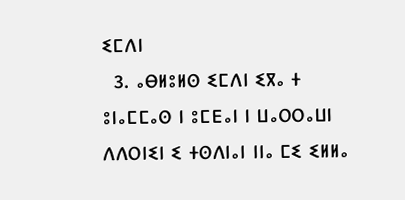ⵉⵎⴷⵏ
  3. ⴰⴱⵍⵓⵍⵙ ⵉⵎⴷⵏ ⵉⴳⴰ ⵜ ⵓⵏⴰⵎⵎⴰⵙ ⵏ ⵓⵎⴹⴰⵏ ⵏ ⵡⴰⵔⵔⴰⵡⵏ ⴷⴷⵔⵏⵉⵏ ⵉ ⵜⵙⴷⵏⴰⵏ ⵏⵏⴰ ⵎⵉ ⵉⵍⵍⴰ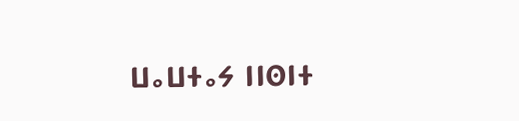ⵡⴰⵡⵜⴰⵢ ⵏⵏⵙⵏⵜ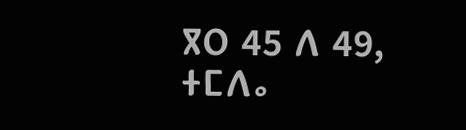ⴳⵔ 45 ⴷ 49, ⵜⵎⴷⴰ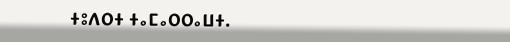ⵜⵓⴷⵔⵜ ⵜⴰⵎⴰⵔⵔⴰⵡⵜ.